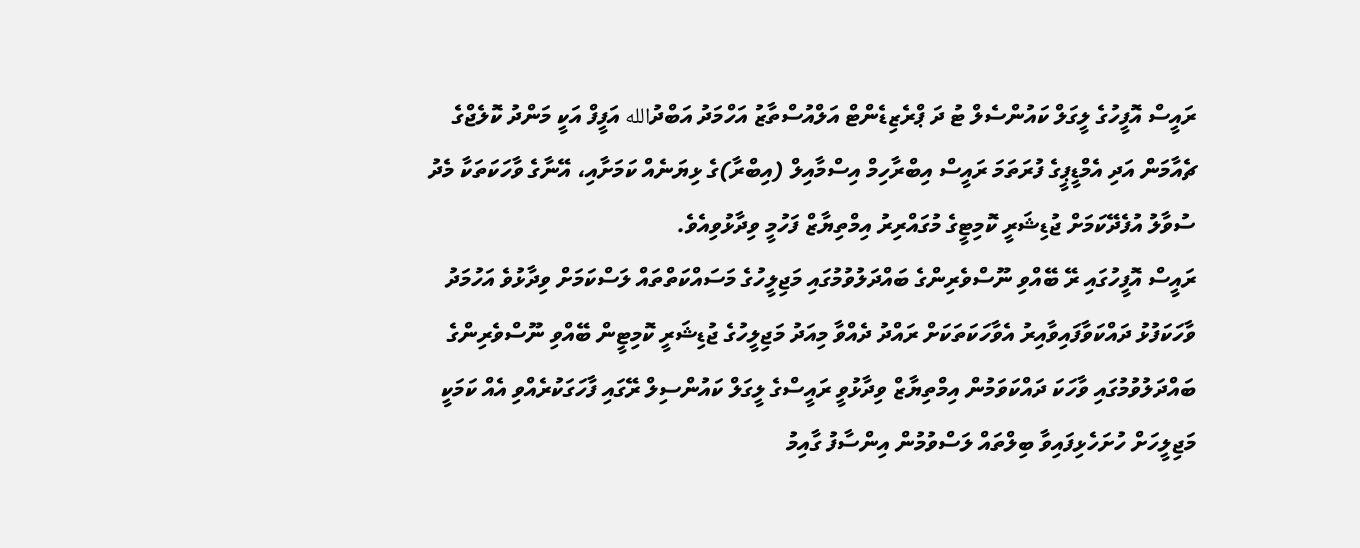ރައީސް އޮފީހުގެ ލީގަލް ކައުންސެލް ޓު ދަ ޕްރެޒިޑެންޓް އަލްއުސްތާޒު އަހްމަދު އަބްދުالله އަފީފް އަކީ މަންދު ކޮލެޖްގެ ޗެއާމަން އަދި އެމްޑީޕީގެ ފުރަތަމަ ރައީސް އިބްރާހިމް އިސްމާއިލް (އިބްރާ)ގެ ޅިޔަނެއް ކަމަށާއި، އޭނާގެ ވާހަކަތަކާ މެދު ސުވާލު އުފެދޭކަމަށް ޖުޑިޝަރީ ކޮމިޓީގެ މުގައްރިރު އިމްތިޔާޒް ފަހުމީ ވިދާޅުވިއެވެ.
ރައީސް އޮފީހުގައި ރޭ ބޭއްވި ނޫސްވެރިންގެ ބައްދަލުވުމުގައި މަޖިލީހުގެ މަސައްކަތްތައް ލަސްކަމަށް ވިދާޅުވެ އަހުމަދު ވާހަކަފުޅު ދައްކަވާފައިވާއިރު އެވާހަކަތަކަށް ރައްދު ދެއްވާ މިއަދު މަޖިލީހުގެ ޖުޑިޝަރީ ކޮމިޓީން ބޭއްވި ނޫސްވެރިންގެ ބައްދަލުވުމުގައި ވާހަކަ ދައްކަވަމުން އިމްތިޔާޒް ވިދާޅުވީ ރައީސްގެ ލީގަލް ކައުންސިލް ރޭގައި ފާހަގަކުރެއްވި އެއް ކަމަކީ މަޖިލީހަށް ހުށަހެޅިފައިވާ ބިލްތައް ލަސްވުމުން އިންސާފު ގާއިމު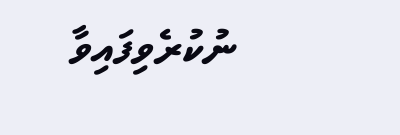ނުކުރެވިފައިވާ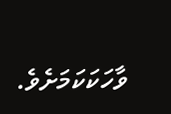ވާހަކަކަމަށެވެ.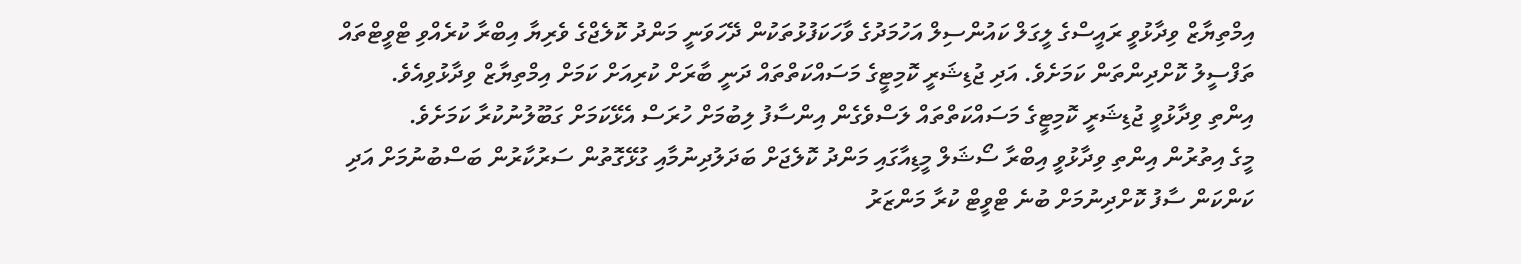އިމްތިޔާޒް ވިދާޅުވީ ރައީސްގެ ލީގަލް ކައުންސިލް އަހުމަދުގެ ވާހަކަފުޅުތަކުން ދޭހަވަނީ މަންދު ކޮލެޖްގެ ވެރިޔާ އިބްރާ ކުރެއްވި ޓްވީޓްތައް ތަފްސީލު ކޮށްދިންތަން ކަމަށެވެ. އަދި ޖުޑިޝަރީ ކޮމިޓީގެ މަސައްކަތްތައް ދަނީ ބާރަށް ކުރިއަށް ކަމަށް އިމްތިޔާޒް ވިދާޅުވިއެވެ.
އިންތި ވިދާޅުވީ ޖުޑިޝަރީ ކޮމިޓީގެ މަސައްކަތްތައް ލަސްވެގެން އިންސާފު ލިބުމަށް ހުރަސް އެޅޭކަމަށް ގަބޫލުނުކުރާ ކަމަށެވެ.
މީގެ އިތުރުން އިންތި ވިދާޅުވީ އިބްރާ ސޯޝަލް މީޑިއާގައި މަންދު ކޮލެޖަށް ބަދަލުދިނުމާއި ގުޅޭގޮތުން ސަރުކާރުން ބަސްބުނުމަށް އަދި ކަންކަން ސާފު ކޮށްދިނުމަށް ބުނެ ޓްވީޓް ކުރާ މަންޒަރު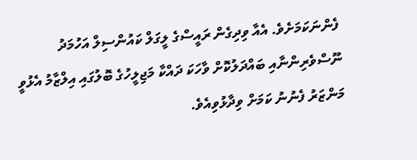ފެންނަކަމަށެވެ. އެއާ ވިދިގެން ރައީސްގެ ލީގަލް ކައުންސިލް އަހުމަދު ނޫސްވެރިންނާއި ބައްދަލުކޮށް ވާހަކަ ދައްކާ މަޖިލީހުގެ ބޮލުގައި އިލްޒާމު އެޅުވީ މަންޒަރު ފެނުނު ކަމަށް ވިދާޅުވިއެވެ.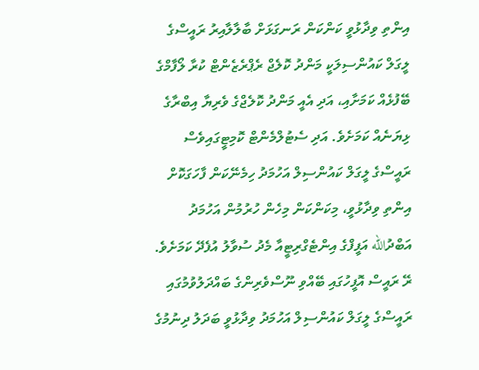އިންތި ވިދާޅުވީ ކަންކަން ރަނގަޅަށް ބާލާލާއިރު ރައީސްގެ ލީގަލް ކައުންސިލަކީ މަންދު ކޮލެޖް ރެޕްރެޒެންޓް ކުރާ ލޯފާމްގެ ބޭފުޅެއް ކަމަށާއި، އަދި އެއީ މަންދު ކޮލެޖްގެ ވެރިޔާ އިބްރާގެ ޅިޔަނެއް ކަމަށެވެ. އަދި ސެޓުލްމެންޓް ކޮމިޓީގައިވެސް ރައީސްގެ ލީގަލް ކައުންސިލް އަހުމަދު ހިމެނޭކަން ފާހަގަކޮށް އިންތި ވިދާޅުވީ، މިކަންކަން މިހެން ހުރުމުން އަހުމަދު އަބްދުالله އަފީފްގެ އިންޓެގްރިޓީއާ މެދު ސުވާލު އުފެދޭ ކަމަށެވެ.
ރޭ ރައީސް އޮފީހުގައި ބޭއްވި ނޫސްވެރިންގެ ބައްދަލުވުމުގައި ރައީސްގެ ލީގަލް ކައުންސިލް އަހުމަދު ވިދާޅުވީ ބަދަލު ދިނުމުގެ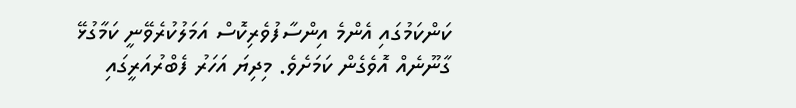ކަންކަމުގައި އެންމެ އިންސާފުވެރިކޮސް އަމަލުކުރެވޭނީ ކަމާގުޅޭ ގާނޫނެއް އޮވެގެން ކަމަށެވެ. މިދިޔަ އަހަރު ފެބްރުއަރީގައި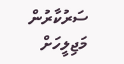ސަރުކާރުން މަޖިލީހަށް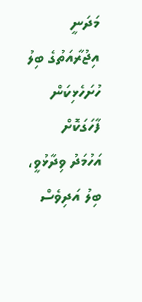މަދަނީ އިޖުރާއަތުގެ ބިލު ހުށަހެޅިކަން ފާހަގަކޮށް އަހުމަދު ވިދާޅުވީ، ބިލު އަދިވެސް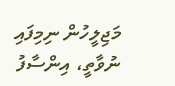މަޖިލީހުން ނިމިފައި ނުވާތީ، އިންސާފު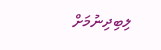ލިބިދިނުމަށް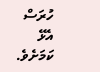ހުރަސް އެޅޭ ކަމަށެވެ.